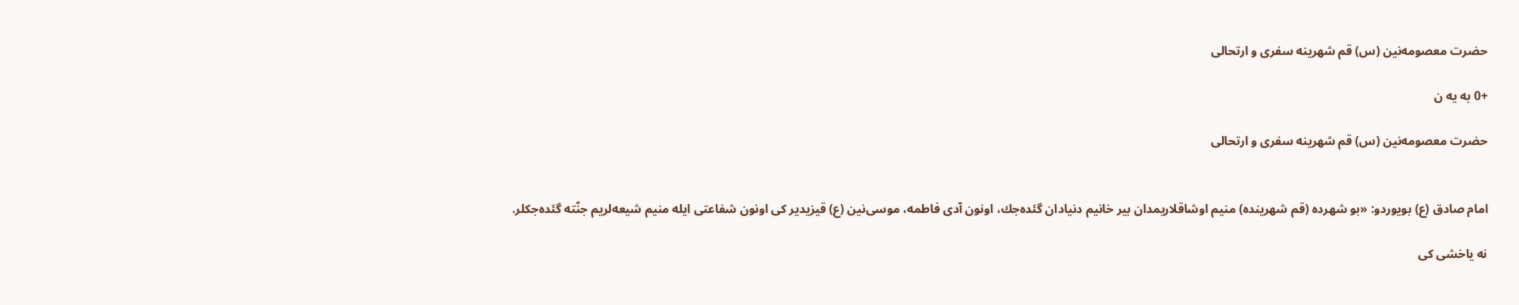حضرت معصومه‌نین (س) قم شهرینه سفری و ارتحالی

+0 به یه ن

حضرت معصومه‌نین (س) قم شهرینه سفری و ارتحالی


امام صادق (ع) بویوردو: «بو شهرده (قم شهرینده) منیم اوشاقلاریمدان بیر خانیم دنیادان گئده‌جك، اونون آدی فاطمه، موسی‌نین (ع) قیزیدیر كی اونون شفاعتی ایله منیم شیعه‌لریم جنّته گئده‌جكلر.

نه یاخشی كی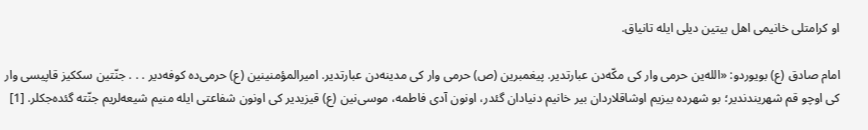او كرامتلی خانیمی اهل بیتین دیلی ایله تانیاق.

امام صادق (ع) بویوردو: «الله‌ین حرمی وار كی مكّه‌دن عبارتدیر. پیغمبرین (ص) حرمی وار كی مدینه‌دن عبارتدیر. امیرالمؤمنینین (ع) حرمی‌ده كوفه‌دیر . . . جنّتین سككیز قاپیسی وار كی اوچو قم شهریندندیر؛ بو شهرده بیزیم اوشاقلاردان بیر خانیم دنیادان گئدر، اونون آدی فاطمه، موسی‌نین (ع) قیزیدیر كی اونون شفاعتی ایله منیم شیعه‌لریم جنّته گئده‌جكلر. [1]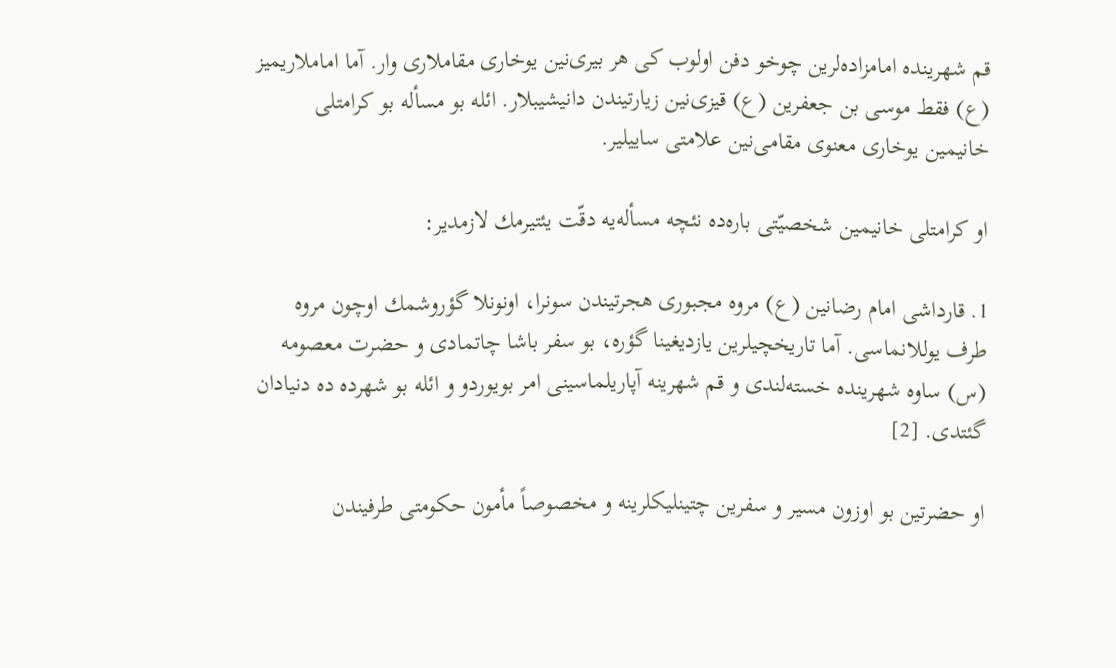قم شهرینده امامزاده‌لرین چوخو دفن اولوب كی هر بیری‌نین یوخاری مقاملاری وار. آما اماملاریمیز (ع) فقط موسی بن جعفرین (ع) قیزی‌نین زیارتیندن دانیشیبلار. ائله بو مسأله بو كرامتلی خانیمین یوخاری معنوی مقامی‌نین علامتی ساییلیر.

او كرامتلی خانیمین شخصیّتی باره‌ده نئچه مسأله‌یه دقّت یئتیرمك لازمدیر:

1. قارداشی امام رضانین (ع) مروه مجبوری هجرتیندن سونرا، اونونلا گؤروشمك اوچون مروه طرف یوللانماسی. آما تاریخچیلرین یازدیغینا گؤره، بو سفر باشا چاتمادی و حضرت معصومه (س) ساوه شهرینده خسته‌لندی و قم شهرینه آپاریلماسینی امر بویوردو و ائله بو شهرده ده دنیادان گئتدی. [2]

او حضرتین بو اوزون مسیر و سفرین چتینلیكلرینه و مخصوصاً مأمون حكومتی طرفیندن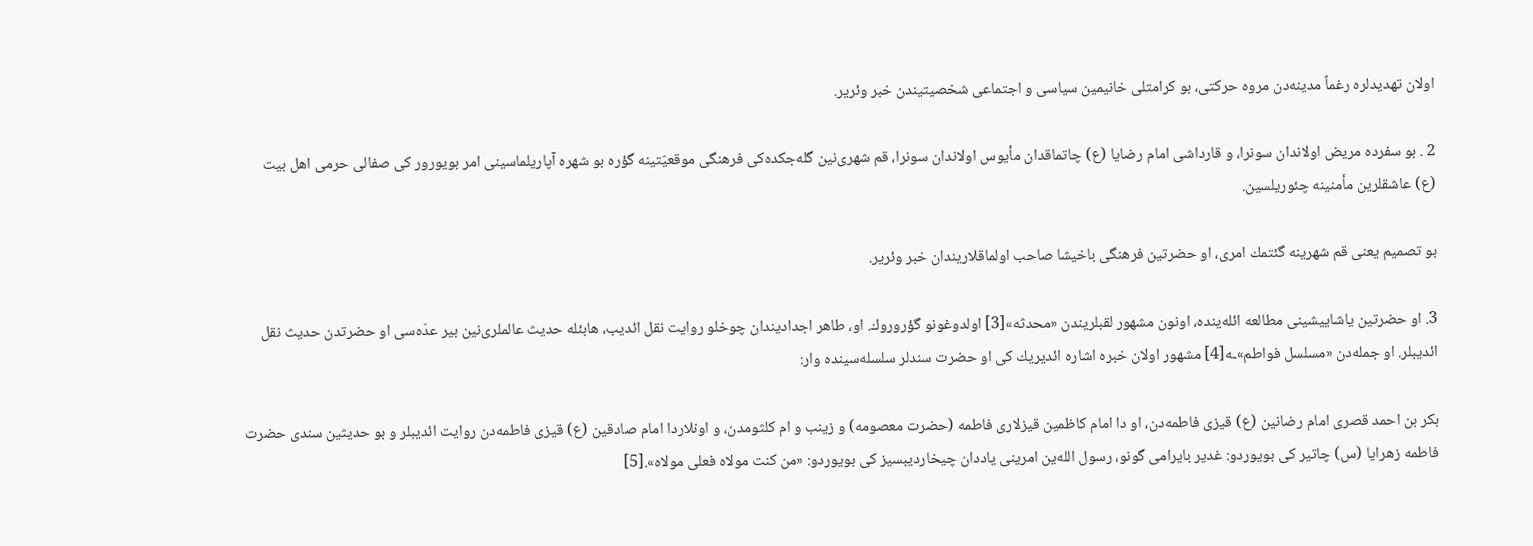اولان تهدیدلره رغماً مدینه‌دن مروه حركتی، بو كرامتلی خانیمین سیاسی و اجتماعی شخصیتیندن خبر وئریر.

2 . بو سفرده مریض اولاندان سونرا، و قارداشی امام رضایا (ع) چاتماقدان مأیوس اولاندان سونرا، قم شهری‌نین گله‌جكده‌كی فرهنگی موقعیّتینه گؤره بو شهره آپاریلماسینی امر بویورور كی صفالی حرمی اهل بیت (ع) عاشقلرین مأمنینه چئوریلسین.

بو تصمیم یعنی قم شهرینه گئتمك امری، او حضرتین فرهنگی باخیشا صاحب اولماقلاریندان خبر وئریر.

3. او حضرتین یاشاییشینی مطالعه ائله‌ینده، اونون مشهور لقبلریندن «محدثه»[3] اولدوغونو گؤروروك. او، طاهر اجدادیندان چوخلو روایت نقل ائدیب، هابئله حدیث عالملری‌نین بیر عدّه‌سی او حضرتدن حدیث نقل ائدیبلر. او جمله‌دن «مسلسل فواطم»ـه[4] مشهور اولان خبره اشاره ائدیریك كی او حضرت سندلر سلسله‌سینده وار:

بكر بن احمد قصری امام رضانین (ع) قیزی فاطمه‌دن، او دا امام كاظمین قیزلاری فاطمه (حضرت معصومه) و زینب و ام كلثومدن، و اونلاردا امام صادقین (ع) قیزی فاطمه‌دن روایت ائدیبلر و بو حدیثین سندی حضرت فاطمه زهرایا (س) چاتیر كی بویوردو: غدیر بایرامی گونو، رسول الله‌ین امرینی یاددان چیخاردیبسیز كی بویوردو: «من كنت مولاه فعلی مولاه».[5]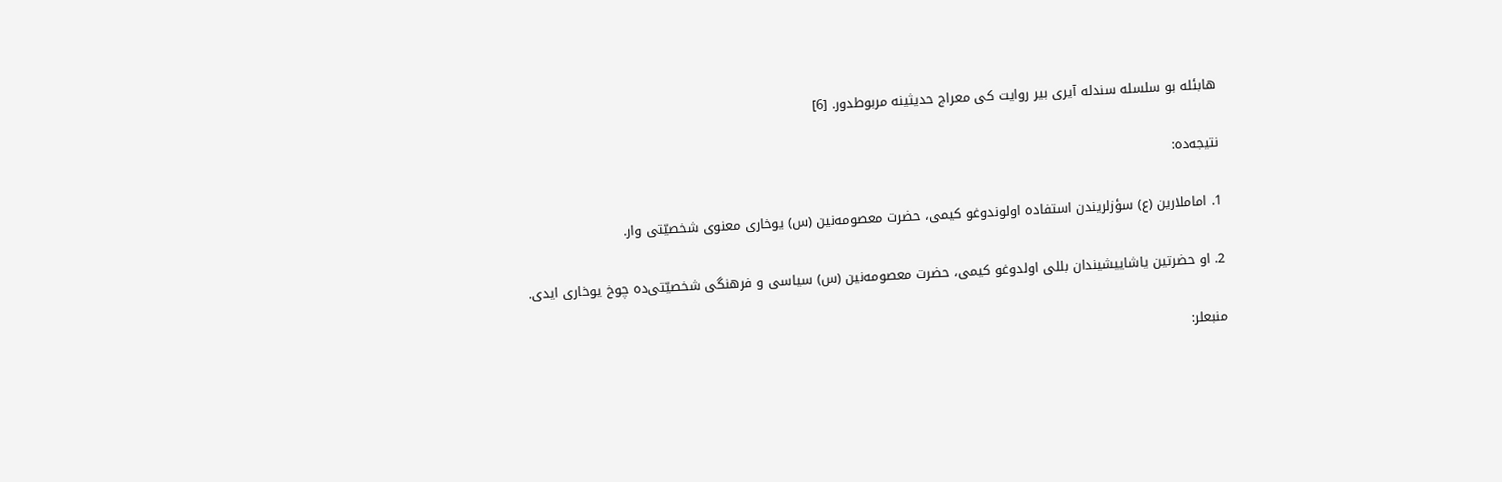هابئله بو سلسله سندله آیری بیر روایت كی معراج حدیثینه مربوطدور. [6]

نتیجه‌ده:

1. اماملارین (ع) سؤزلریندن استفاده اولوندوغو كیمی، حضرت معصومه‌نین (س) یوخاری معنوی شخصیّتی وار.

2. او حضرتین یاشاییشیندان بللی اولدوغو كیمی، حضرت معصومه‌نین (س) سیاسی و فرهنگی شخصیّتی‌ده چوخ یوخاری ایدی.

منبعلر: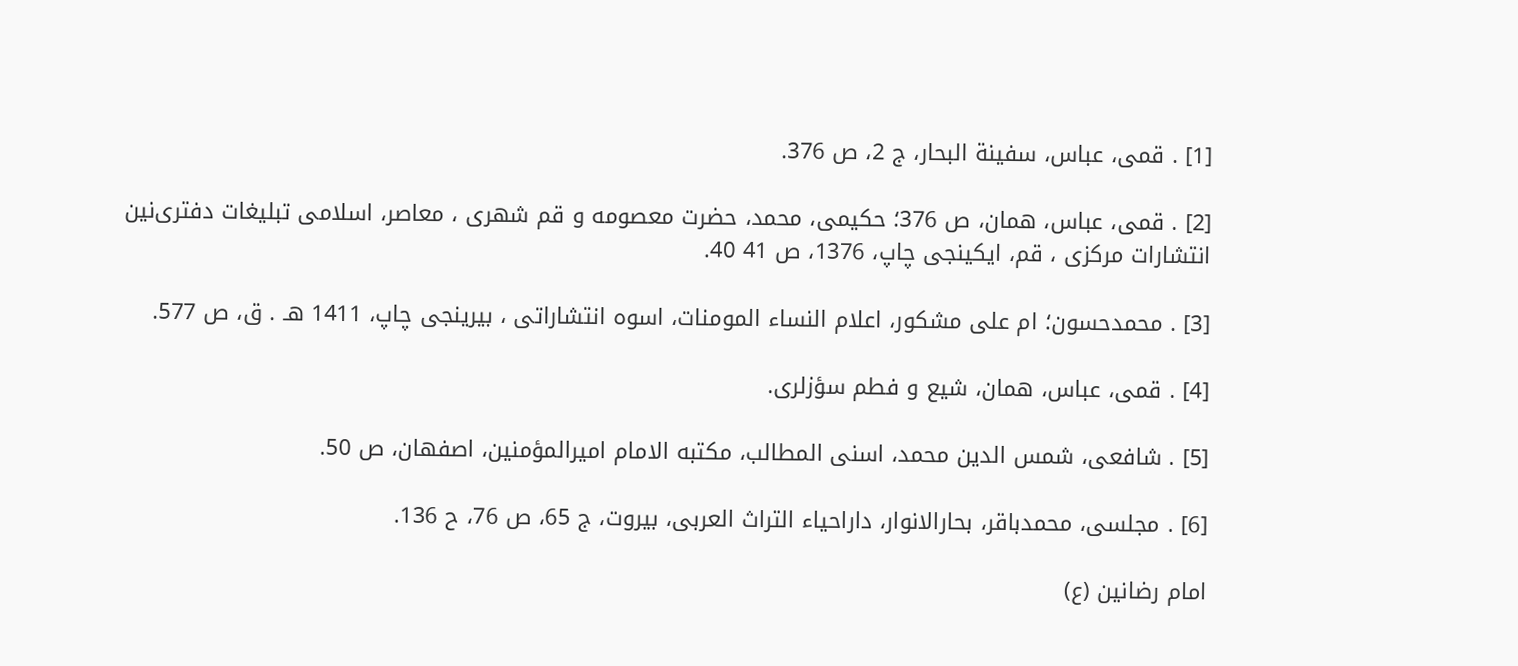[1] . قمی، عباس، سفینة البحار، ج 2، ص 376.

[2] . قمی‌، عباس، همان، ص 376؛ حكیمی، محمد، حضرت معصومه و قم شهری ، معاصر، اسلامی تبلیغات دفتری‌نین انتشارات مركزی ، قم، ایكینجی چاپ، 1376، ص 41 40.

[3] . محمدحسون؛ ام علی مشكور، اعلام النساء المومنات، اسوه انتشاراتی ، بیرینجی چاپ، 1411 هـ . ق، ص 577.

[4] . قمی، عباس، همان، شیع و فطم سؤزلری.

[5] . شافعی، شمس الدین محمد، اسنی المطالب، مكتبه الامام امیرالمؤمنین، اصفهان، ص 50.

[6] . مجلسی، محمدباقر، بحارالانوار، داراحیاء التراث العربی، بیروت، ج 65، ص 76، ح 136.

امام رضانین (ع)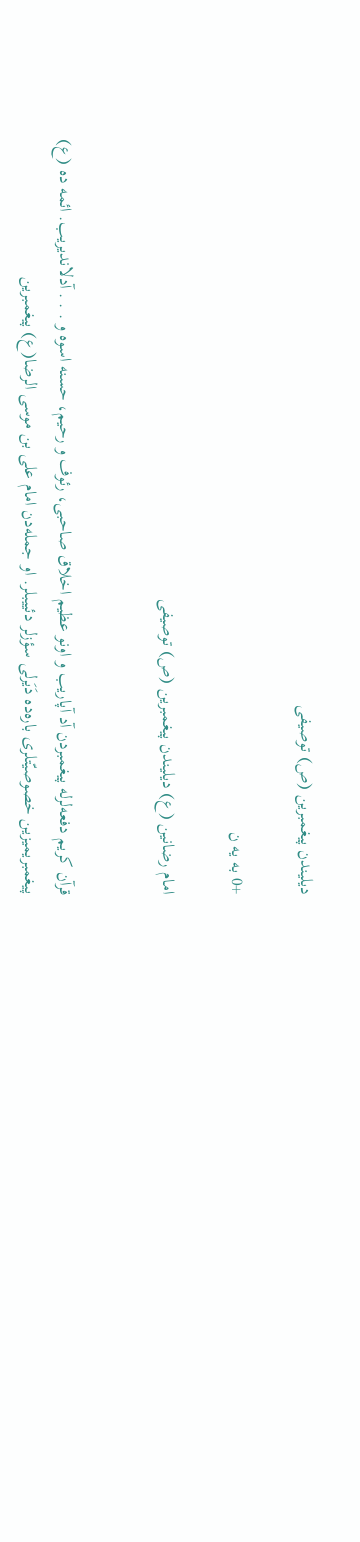دیلیندن پیغمبرین (ص) توصیفی

+0 به یه ن

امام رضانین (ع) دیلیندن پیغمبرین (ص) توصیفی


قرآن كریم دفعه‌لرله پیغمبردن آد آپاریب و اونو عظیم اخلاق صاحبی، رئوف و رحیم، حسنه اسوه و . . . آدلاندیریب. ائمه‌ ده (ع) پیغمبریمیزین خصوصیّتلری باره‌ده دَیَرلی سؤزلر دئییبلر. او جمله‌دن امام علی بن موسی الرضا(ع) پیغمبرین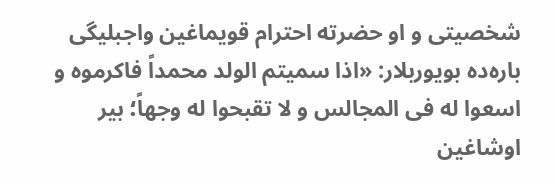شخصیتی و او حضرته احترام قویماغین واجبلیگی باره‌ده بویوربلار: «اذا سمیتم الولد محمداً فاكرموه و اسعوا له فی المجالس و لا تقبحوا له وجهاً؛ بیر اوشاغین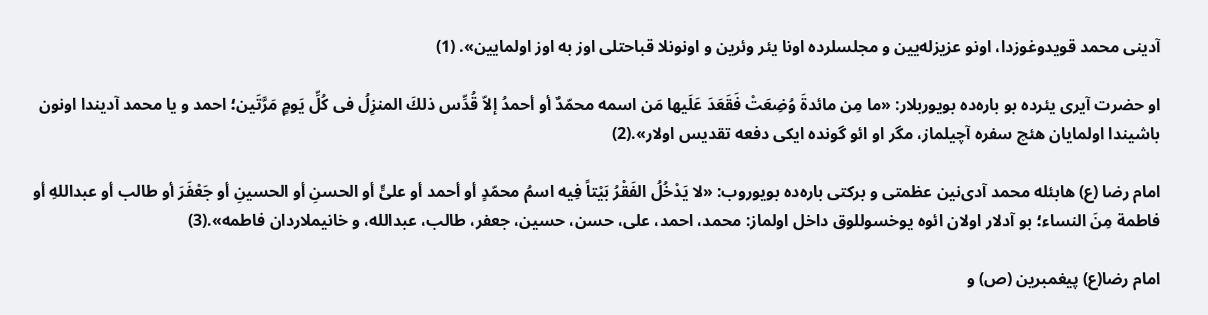آدینی محمد قویدوغوزدا، اونو عزیزله‌یین و مجلسلرده اونا یئر وئرین و اونونلا قباحتلی اوز به اوز اولمایین». (1)

او حضرت آیری یئرده بو باره‌ده بویوربلار: «ما مِن مائدةَ وُضِعَتْ فَقَعَدَ عَلَیها مَن اسمه محمّدٌ أو أحمدُ إلاّ قُدِّس ذلكَ المنزِلُ فی كُلِّ یَومٍ مَرَّتَین؛ احمد و یا محمد آدیندا اونون باشیندا اولمایان هئچ سفره آچیلماز، مگر او ائو گونده ایكی دفعه تقدیس اولار».(2)

امام رضا (ع) هابئله محمد آدی‌نین عظمتی و بركتی باره‌ده بویوروب: «لا یَدْخُلُ الفَقْرُ بَیْتاً فِیه اسمُ محمّدٍ أو أحمد أو علیٍّ أو الحسنِ أو الحسینِ أو جَعْفَرَ أو طالب أو عبداللهِ أو فاطمة مِنَ النساء؛ بو آدلار اولان ائوه یوخسوللوق داخل اولماز: محمد، احمد، علی، حسن، حسین، جعفر، طالب، عبدالله، و خانیملاردان فاطمه».(3)

امام رضا(ع) پیغمبرین (ص) و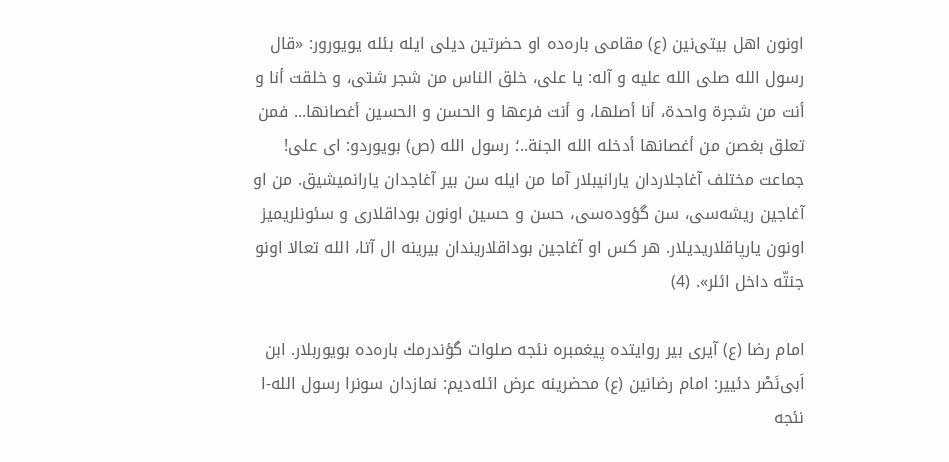اونون اهل بیتی‌نین (ع) مقامی باره‌ده او حضرتین دیلی ایله بئله یویورور: «قال رسول الله صلی الله علیه و آله: یا علی، خلق الناس من شجر شتی، و خلقت أنا و أنت من شجرة واحدة، أنا أصلها، و أنت فرعها و الحسن و الحسین أغصانها... فمن تعلق بغصن من أغصانها أدخله الله الجنة..؛ رسول الله (ص) بویوردو: ای علی! جماعت مختلف آغاجلاردان یارانیبلار آما من ایله سن بیر آغاجدان یارانمیشیق. من او آغاجین ریشه‌سی‌، سن گؤوده‌سی‌، حسن و حسین اونون بوداقلاری و سئونلریمیز اونون یارپاقلاریدیلار. هر كس او آغاجین بوداقلاریندان بیرینه ال آتا، الله تعالا اونو جنتّه داخل ائلر». (4)

امام رضا (ع) آیری بیر روایتده پیغمبره نئجه صلوات گؤندرمك باره‌ده بویوربلار. ابن اَبى‌نَصْر دئییر: امام رضانین (ع) محضرینه عرض ائله‌دیم: نمازدان سونرا رسول الله-ا نئجه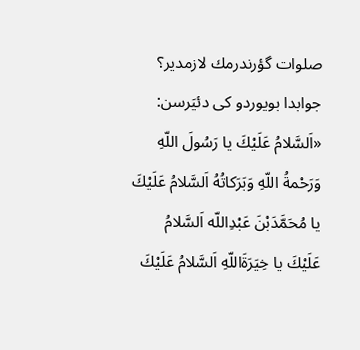صلوات گؤرندرمك لازمدیر؟ جوابدا بویوردو كی دئیَرسن: «اَلسَّلامُ عَلَیْكَ یا رَسُولَ اللّهِ وَرَحْمةُ اللّهِ وَبَرَكاتُهُ اَلسَّلامُ عَلَیْكَ یا مُحَمَّدَبْنَ عَبْدِاللّه اَلسَّلامُ عَلَیْكَ یا خِیَرَةَاللّهِ اَلسَّلامُ عَلَیْكَ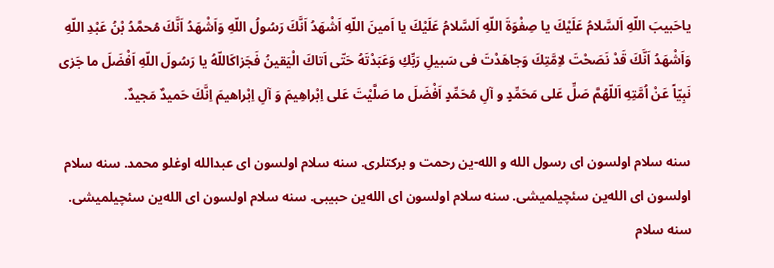یاحَبیبَ اللّهِ اَلسَّلامُ عَلَیْكَ یا صِفْوَةَ اللّهِ اَلسَّلامُ عَلَیْكَ یا اَمینَ اللّهِ اَشْهَدُ اَنَّكَ رَسُولُ اللّهِ وَاَشْهَدُ اَنَّكَ مُحمَّدُ بْنُ عَبْدِ اللّهِ وَاَشْهَدُ اَنَّكَ قَدْ نَصَحْتَ لاِمَّتِكَ وَجاهَدْتَ فى سَبیلِ رَبِّكِ وَعَبَدْتَهُ حَتّى اَتاكَ الْیَقینُ فَجَزاكَاللّهُ یا رَسُولَ اللّهِ اَفْضَلَ ما جَزى نَبِیّاً عَنْ اُمَّتِهِ اَللّهُمَّ صَلِّ عَلى مَحَمِّدٍ و آلِ مُحَمِّدٍ اَفْضَلَ ما صَلَّیْتَ عَلى اِبْراهِیمَ وَ آلِ اِبْراهیمَ اِنَّكَ حَمیدٌ مَجیدٌ.

سنه سلام اولسون ای رسول الله و الله-ین رحمت و بركتلری. سنه سلام اولسون ای عبدالله اوغلو محمد. سنه سلام اولسون ای الله‌ین سئچیلمیشی. سنه سلام اولسون ای الله‌ین حبیبی. سنه سلام اولسون ای الله‌ین سئچیلمیشی. سنه سلام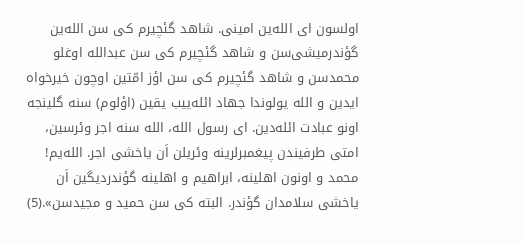اولسون ای الله‌ین امینی. شاهد گئچیرم كی سن الله‌ین گؤندرمیشی‌سن و شاهد گئچیرم كی سن عبدالله اوغلو محمدسن و شاهد گئچیرم كی سن اؤز امّتین اوچون خیرخواه ایدین و الله یولوندا جهاد ائله‌ییب یقین (اؤلوم) سنه گلینجه اونو عبادت ائله‌دین. ای رسول الله، الله سنه اجر وئرسین، امتی طرفیندن پیغمبرلرینه وئریلن اَن یاخشی اجر. الله‌یم! محمد و اونون اهلینه، ابراهیم و اهلینه گؤندردیگین اَن یاخشی سلامدان گؤندر. البته كی سن حمید و مجیدسن».(5)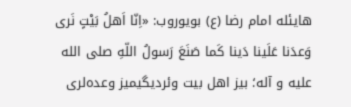هایئله امام رضا (ع) بویوروب: «اِنّا اَهلُ بَیْتٍ نَرى وَعدَنا عَلَینا دَینا كَما صَنَعَ رَسولُ اللّهِ صلى الله علیه و آله؛ بیز اهل بیت وئردیگیمیز وعده‌لری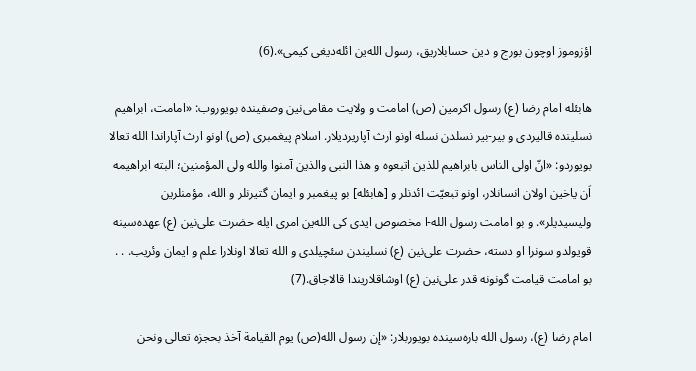اؤزوموز اوچون بورج و دین حسابلاریق، رسول الله‌ین ائله‌دیغی كیمی».(6)

هابئله امام رضا (ع) رسول اكرمین (ص) امامت و ولایت مقامی‌نین وصفینده بویوروب: «امامت، ابراهیم نسلینده قالیردی و بیر-بیر نسلدن نسله اونو ارث آپاریردیلار. اسلام پیغمبری (ص) اونو ارث آپاراندا الله تعالا بویوردو: «انّ اولی الناس بابراهیم للذین اتبعوه و هذا النبی والذین آمنوا والله ولی المؤمنین؛ البته ابراهیمه اَن یاخین اولان انسانلار، اونو تبعیّت ائدنلر و [هابئله] بو پیغمبر و ایمان گتیرنلر و الله، مؤمنلرین ولیسیدیلر». و بو امامت رسول الله-ا مخصوص ایدی كی الله‌ین امری ایله حضرت علی‌نین (ع) عهده‌سینه قویولدو سونرا او دسته‌، حضرت علی‌نین (ع) نسلیندن سئچیلدی و الله تعالا اونلارا علم و ایمان وئریب. . . بو امامت قیامت گونونه قدر علی‌نین (ع) اوشاقلاریندا قالاجاق.(7)

امام رضا (ع)، رسول الله باره‌سینده بویوربلار: «إن رسول الله(ص) یوم القیامة آخذ بحجزه تعالى ونحن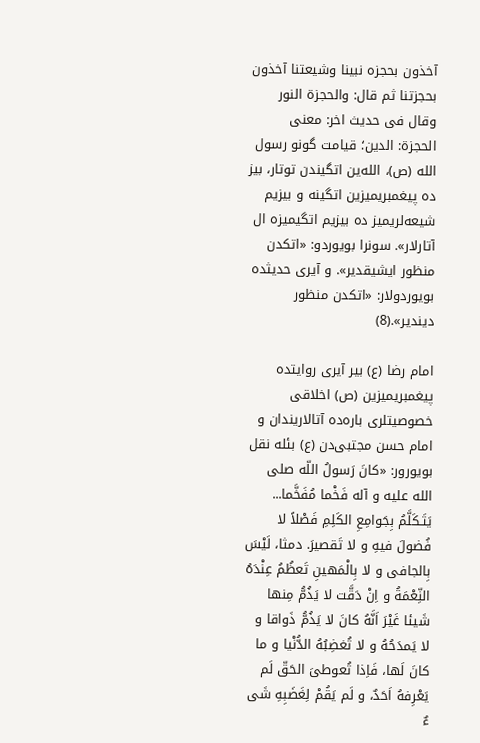آخذون بحجزه نبینا وشیعتنا آخذون بحجزتنا ثم قال: والحجزة النور وقال فی حدیث اخر: معنى الحجزة: الدین؛ قیامت گونو رسول الله (ص)، الله‌‌ین اتگیندن توتار، بیز ده پیغمبریمیزین اتگینه و بیزیم شیعه‌لریمیز ده بیزیم اتگیمیزه ال آتارلار». سونرا بویوردو: «اتكدن منظور ایشیقدیر». و آیری حدیثده بویوردولار: «اتكدن منظور دیندیر».(8)

امام رضا (ع) بیر آیری روایتده پیغمبریمیزین (ص) اخلاقی خصوصیتلری باره‌ده آتالاریندان و امام حسن مجتبی‌دن (ع) بئله نقل بویورور: «كانَ رَسولُ اللّه صلى الله علیه و آله فَخْما مُفَخَّما... یَتَـكَلَّمُ بِجَوامِعِ الكَلِمِ فَصْلاً لا فُضولَ فیهِ و لا تَقصیرَ. دمثا، لَیْسَ بِالجافى و لا بِالْمَهینِ تَعظُمُ عِنْدَهُ النِّعْمَةُ و اِنْ دَقَّت لا یَذُمُّ مِنها شَیئا غَیْرَ اَنَّهُ كانَ لا یَذُمُّ ذَواقا و لا یَمدَحُهُ و لا تُغضِبُهُ الدُّنْیا و ما كانَ لَها، فَاِذا تُعوطىَ الحَقّ لَم یَعْرِفهُ اَحَدٌ، و لَم یَقُمْ لِغَضَبِهِ شَى ءٌ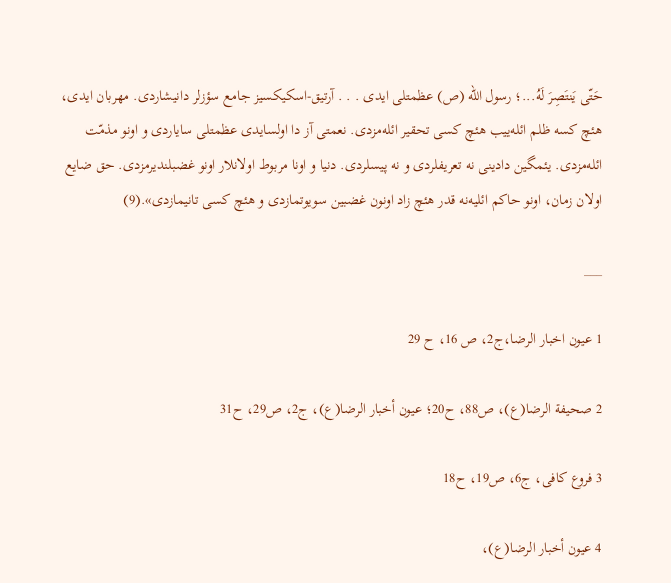حَتّى یَنتَصِرَ لَهُ...؛ رسول الله (ص) عظمتلی ایدی . . . آرتیق-اسكیكسیز جامع سؤزلر دانیشاردی. مهربان ایدی، هئچ كسه ظلم ائله‌ییب هئچ كسی تحقیر ائله‌مزدی. نعمتی آز دا اولسایدی عظمتلی سایاردی و اونو مذمّت ائله‌مزدی. یئمگین دادینی نه تعریفلردی و نه پیسلردی. دنیا و اونا مربوط اولانلار اونو غضبلندیرمزدی. حق ضایع اولان زمان، اونو حاكم ائلیه‌نه قدر هئچ زاد اونون غضبین سویوتمازدی و هئچ كسی تانیمازدی».(9)

___

1 عیون اخبار الرضا،ج2، ص 16، ح 29

2 صحیفة الرضا(ع)، ص88، ح20؛ عیون أخبار الرضا(ع)، ج2، ص29، ح31

3 فروع كافی، ج6، ص19، ح18

4 عیون أخبار الرضا(ع)،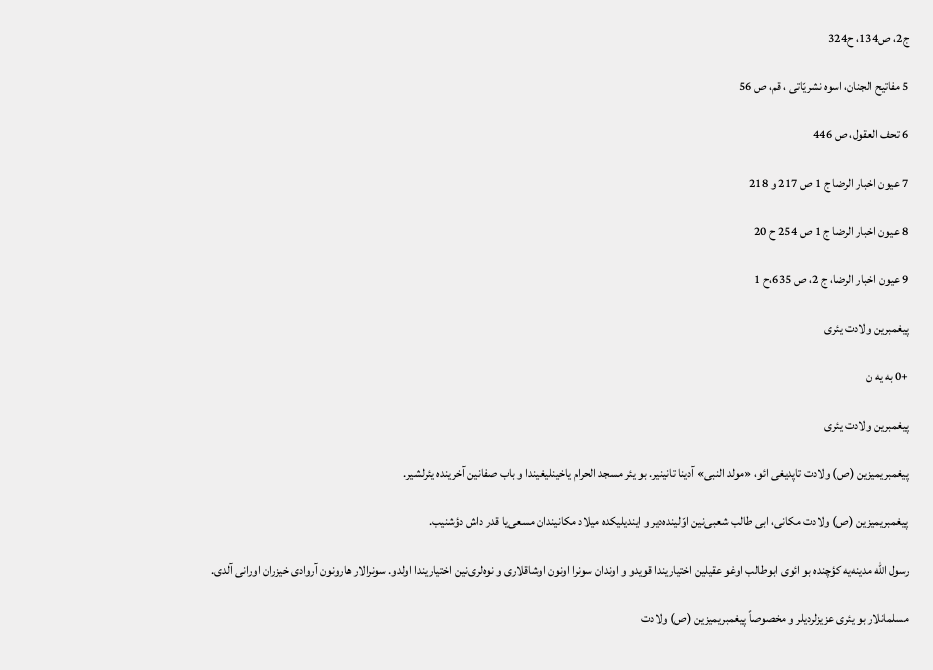ج2، ص134، ح324

5 مفاتیح الجنان، اسوه نشریّاتی ، قم، ص 56

6 تحف العقول، ص 446

7 عیون اخبار الرضا ج 1 ص 217 و 218

8 عیون اخبار الرضا ج 1 ص 254 ح 20

9 عیون اخبار الرضا، ج 2، ص 635،ح 1

پیغمبرین ولادت یئری

+0 به یه ن

پیغمبرین ولادت یئری

پیغمبریمیزین (ص) ولادت تاپدیغی ائو، «مولد النبی» آدینا تانینیر. بو یئر مسجد الحرام یاخینلیغیندا و باب صفانین آخرینده یئرلشیر.

پیغمبریمیزین (ص) ولادت مكانی، ابی طالب شعبی‌نین اوّلینده‌دیر و ایندیلیكده میلاد مكانیندان مسعی‌یا قدر داش دؤشنیب.

رسول الله مدینه‌یه كؤچنده بو ائوی ابوطالب اوغو عقیلین اختیاریندا قویدو و اوندان سونرا اونون اوشاقلاری و نوه‌لری‌نین اختیاریندا اولدو. سونرالار هارونون آروادی خیزران اورانی آلدی.

مسلمانلار بو یئری عزیزلردیلر و مخصوصاً پیغمبریمیزین (ص) ولادت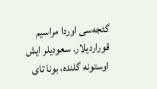گئجه‌سی اوردا مراسیم قوراردیلار. سعودیلر ایش اوستونه گلنده، بونا تای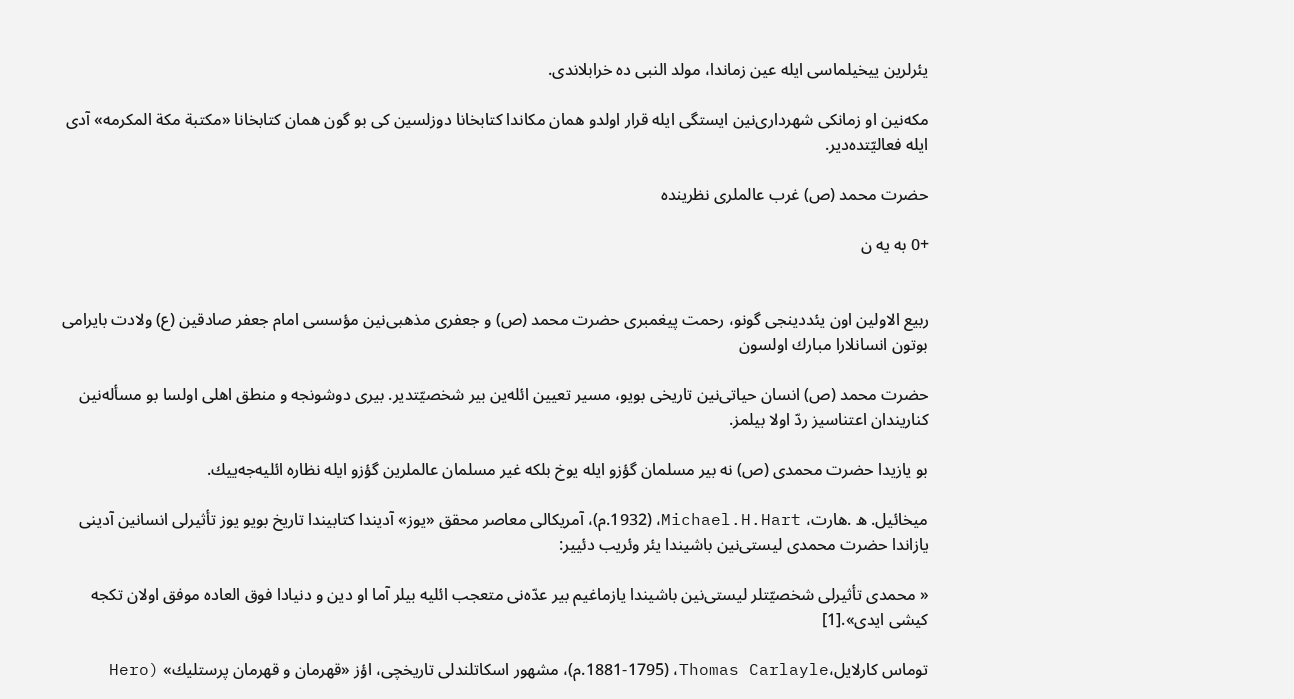یئرلرین ییخیلماسی ایله عین زماندا، مولد النبی ده خرابلاندی.

مكه‌نین او زمانكی شهرداری‌نین ایستگی ایله قرار اولدو همان مكاندا كتابخانا دوزلسین كی بو گون همان كتابخانا «مكتبة مكة المكرمه» آدی ایله فعالیّتده‌دیر.

حضرت محمد (ص) غرب عالملری‌ نظرینده

+0 به یه ن


ربیع الاولین اون یئددینجی گونو، رحمت پیغمبری حضرت محمد (ص) و جعفری مذهبی‌نین مؤسسی امام جعفر صادقین (ع) ولادت بایرامی بوتون انسانلارا مبارك اولسون

حضرت محمد (ص) انسان حیاتی‌نین تاریخی بویو، مسیر تعیین ائله‌ین بیر شخصیّتدیر. بیری دوشونجه و منطق اهلی اولسا بو مسأله‌نین كناریندان اعتناسیز ردّ اولا بیلمز.

بو یازیدا حضرت محمدی (ص) نه بیر مسلمان گؤزو ایله یوخ بلكه غیر مسلمان عالملرین گؤزو ایله نظاره ائلیه‌جه‌ییك.

میخائیل. ه .هارت، Michael.H.Hart، (1932.م)، آمریكالی معاصر محقق «یوز» آدیندا كتابیندا تاریخ بویو یوز تأثیرلی انسانین آدینی یازاندا حضرت محمدی لیستی‌نین باشیندا یئر وئریب دئییر:

« محمدی تأثیرلی شخصیّتلر لیستی‌نین باشیندا یازماغیم بیر عدّه‌نی متعجب ائلیه بیلر آما او دین و دنیادا فوق العاده موفق اولان تكجه كیشی ایدی».[1]

توماس كارلایل،Thomas Carlayle، (1881-1795.م)، مشهور اسكاتلندلی تاریخچی، اؤز «قهرمان و قهرمان پرستلیك» (Hero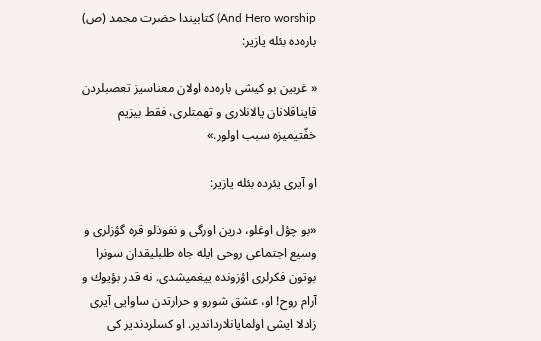And Hero worship) كتابیندا حضرت محمد (ص) باره‌ده بئله یازیر:

« غربین بو كیشی باره‌ده اولان معناسیز تعصبلردن قایناقلانان یالانلاری و تهمتلری، فقط بیزیم خفّتیمیزه سبب اولور.»

او آیری یئرده بئله یازیر:

«بو چؤل اوغلو، درین اورگی و نفوذلو قره گؤزلری و وسیع اجتماعی روحی ایله جاه طلبلیقدان سونرا بوتون فكرلری اؤزونده ییغمیشدی. نه قدر بؤیوك و آرام روح! او، عشق شورو و حرارتدن ساوایی آیری زادلا ایشی اولمایانلارداندیر. او كسلردندیر كی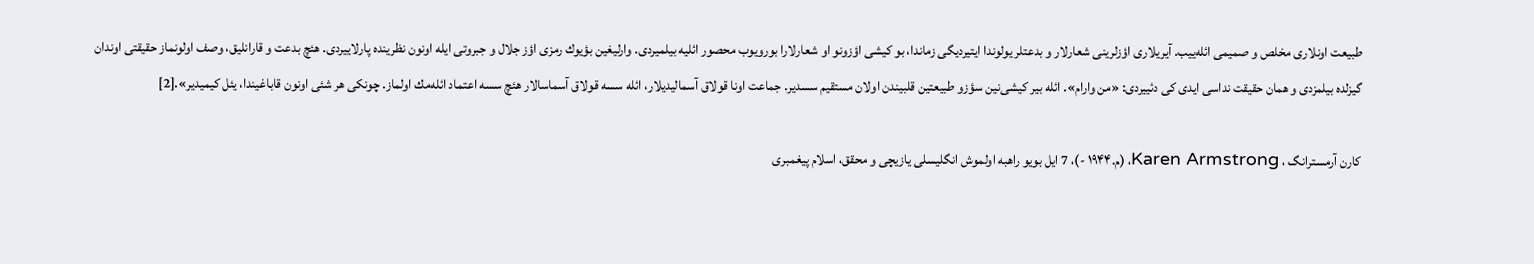طبیعت اونلاری مخلص و صمیمی ائله‌ییب. آیریلاری اؤزلرینی شعارلار و بدعتلر یولوندا ایتیردیگی زماندا، بو كیشی اؤزونو او شعارلارا بورویوب محصور ائلیه بیلمیردی. وارلیغین بؤیوك رمزی اؤز جلال و جبروتی ایله اونون نظرینده پارلاییردی. هئچ بدعت و قارانلیق، وصف اولونماز حقیقتی اوندان گیزلده بیلمزدی و همان حقیقت نداسی ایدی كی دئییردی: «من وارام». ائله بیر كیشی‌نین سؤزو طبیعتین قلبیندن اولان مستقیم سسدیر. جماعت اونا قولاق آسمالیدیلار، ائله سسه قولاق آسماسالار هئچ سسه اعتماد ائله‌مك اولماز. چونكی هر شئی اونون قاباغیندا، یئل كیمیدیر».[2]

كارن آرمسترانگ ، Karen Armstrong، (م.۱۹۴۴ -)، 7 ایل بویو راهبه اولموش انگلیسلی یازیچی و محقق، اسلام پیغمبری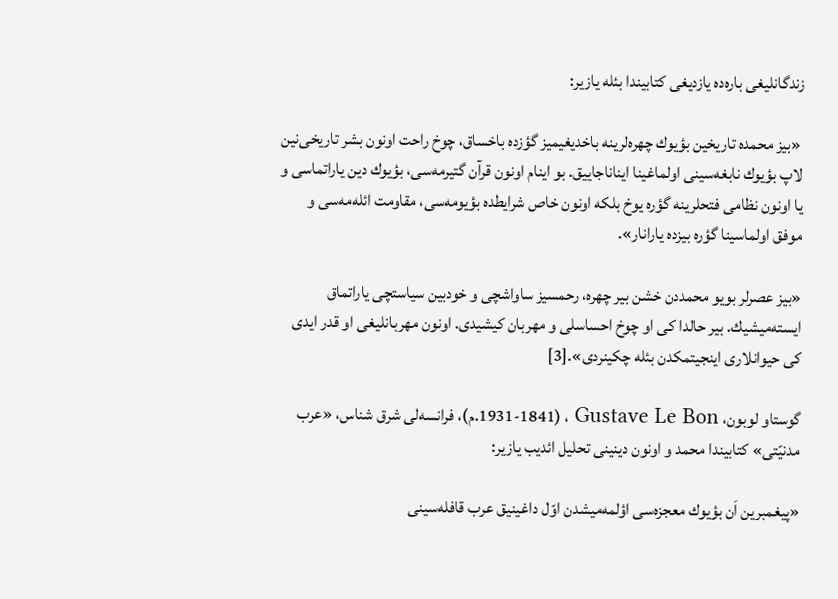زندگانلیغی باره‌ده یازدیغی كتابیندا بئله یازیر:

 «بیز محمده تاریخین بؤیوك چهره‌لرینه باخدیغیمیز گؤزده باخساق، چوخ راحت اونون بشر تاریخی‌نین لاپ بؤیوك نابغه‌سینی اولماغینا ایناناجاییق. بو اینام اونون قرآن گتیرمه‌سی، بؤیوك دین یاراتماسی و یا اونون نظامی فتحلرینه گؤره یوخ بلكه اونون خاص شرایطده بؤیومه‌سی، مقاومت ائله‌مه‌سی و موفق اولماسینا گؤره بیزده یارانار».

«بیز عصرلر بویو محمددن خشن بیر چهره، رحمسیز ساواشچی و خودبین سیاستچی یاراتماق ایسته‌میشیك. بیر حالدا كی او چوخ احساسلی و مهربان كیشیدی. اونون مهربانلیغی او قدر ایدی كی حیوانلاری اینجیتمكدن بئله چكینردی».[3]

گوستاو لوبون، Gustave Le Bon ، (1931-1841.م)، فرانسه‌لی شرق شناس، «عرب مدنیّتی» كتابیندا محمد و اونون دینینی تحلیل ائدیب یازیر:

«پیغمبرین اَن بؤیوك معجزه‌سی اؤلمه‌میشدن اوّل داغینیق عرب قافله‌سینی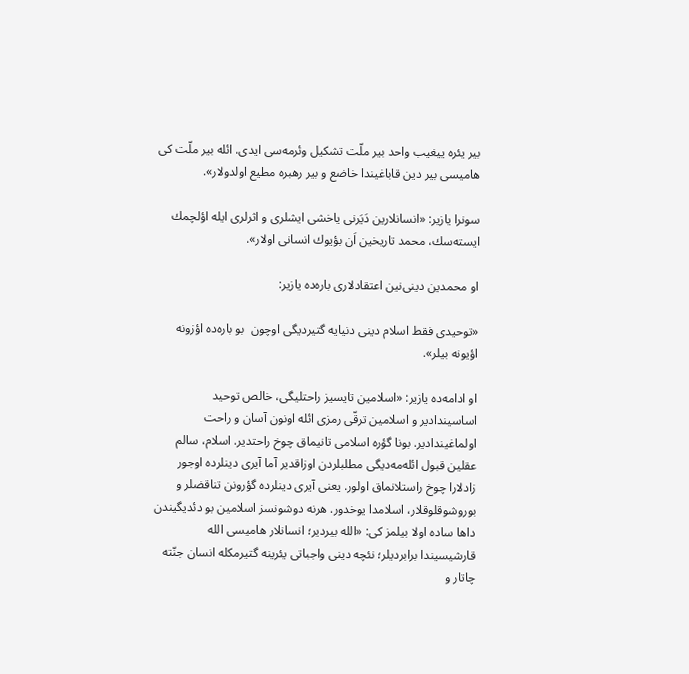بیر یئره ییغیب واحد بیر ملّت تشكیل وئرمه‌سی ایدی. ائله بیر ملّت كی هامیسی بیر دین قاباغیندا خاضع و بیر رهبره مطیع اولدولار».

سونرا یازیر: «انسانلارین دَیَرنی یاخشی ایشلری و اثرلری ایله اؤلچمك ایسته‌سك، محمد تاریخین اَن بؤیوك انسانی اولار».

او محمدین دینی‌نین اعتقادلاری باره‌ده یازیر:

«توحیدی فقط اسلام دینی دنیایه گتیردیگی اوچون  بو باره‌ده اؤزونه اؤیونه بیلر».

او ادامه‌ده یازیر: «اسلامین تایسیز راحتلیگی، خالص توحید اساسیندادیر و اسلامین ترقّی رمزی ائله اونون آسان و راحت اولماغیندادیر. بونا گؤره اسلامی تانیماق چوخ راحتدیر. اسلام، سالم عقلین قبول ائله‌مه‌دیگی مطلبلردن اوزاقدیر آما آیری دینلرده اوجور زادلارا چوخ راستلانماق اولور. یعنی آیری دینلرده گؤرونن تناقضلر و بوروشوقلوقلار، اسلامدا یوخدور. هرنه دوشونسز اسلامین بو دئدیگیندن داها ساده اولا بیلمز كی: «الله بیردیر؛ انسانلار هامیسی الله قارشیسیندا برابردیلر؛ نئچه دینی واجباتی یئرینه گتیرمكله انسان جنّته چاتار و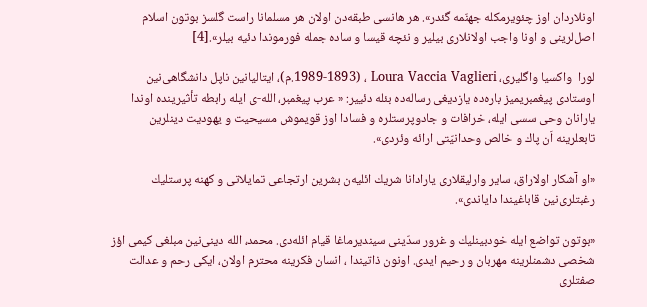اونلاردان اوز چئویرمكله جهنّمه گئدر». هر هانسی طبقه‌دن اولان هر مسلمانا راست گلسز بوتون اسلام اصل‌لرینی و اونا واجب اولانلاری بیلیر و نئچه قیسا و ساده جمله فورموندا دئیه بیلر».[4]

لورا  واكسیا واگلیری، Loura Vaccia Vaglieri ، (1989-1893.م)، ایتالیانین ناپل دانشگاهی‌نین اوستادی پیغمبریمیز باره‌ده یازدیغی رساله‌ده بئله دئییر: « عرب پیغمبر، الله-ی ایله رابطه تأثیرینده اوندا یارانان وحی سسی ایله، خرافات و جادوپرستلره و فسادا اوز قویموش مسیحیت و یهودیت دینلرین تابعلرینه اَن پاك و خالص وحدانیّتی ارائه وئردی».

«او آشكار اولاراق، سایر وارلیقلاری یارادانا شریك ائلیه‌ن بشرین ارتجاعی تمایلاتی و كهنه پرستلیك رغبتلری‌نین قاباغیندا دایاندی».

«بوتون تواضع ایله خودبینلیك و غرور سدّینی سیندیرماغا قیام ائله‌دی. محمد، الله دینی‌نین مبلغی كیمی اؤز شخصی دشمنلرینه مهربان و رحیم ایدی. اونون ذاتیندا ، انسان فكرینه محترم اولان، ایكی رحم و عدالت صفتلری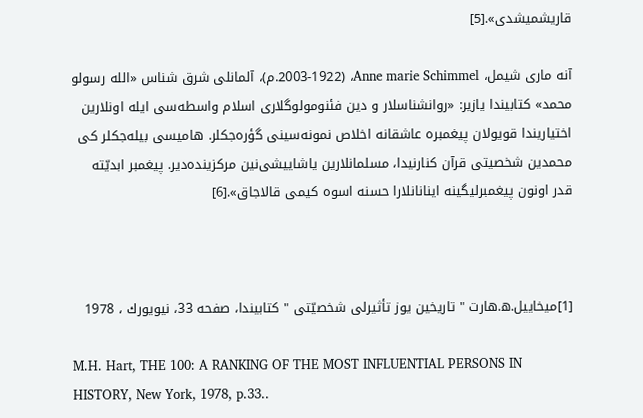قاریشمیشدی».[5]

آنه ماری شیمل، Anne marie Schimmel، (2003-1922.م)، آلمانلی شرق شناس «الله رسولو محمد» كتابیندا یازیر: «روانشناسلار و دین فئنومولوگلاری اسلام واسطه‌سی ایله اونلارین اختیاریندا قویولان پیغمبره عاشقانه اخلاص نمونه‌سینی گؤره‌جكلر. هامیسی بیله‌جكلر كی محمدین شخصیتی قرآن كنارنیدا، مسلمانلارین یاشاییشی‌نین مركزینده‌دیر. پیغمبر ابدیّته قدر اونون پیغمبرلیگینه اینانانلارا حسنه اسوه كیمی قالاجاق».[6]



[1]میخاییل.ه.هارت " تاریخین یوز تأثیرلی شخصیّتی " كتابیندا، صفحه 33، نیویورك ، 1978

M.H. Hart, THE 100: A RANKING OF THE MOST INFLUENTIAL PERSONS IN HISTORY, New York, 1978, p.33..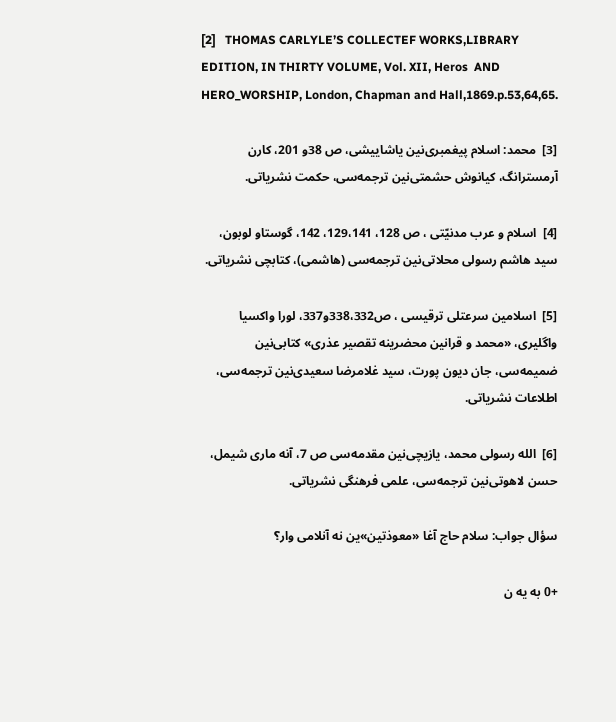[2]   THOMAS CARLYLE’S COLLECTEF WORKS,LIBRARY EDITION, IN THIRTY VOLUME, Vol. XII, Heros  AND   HERO_WORSHIP, London, Chapman and Hall,1869.p.53,64,65.

[3]  محمد: اسلام پیغمبری‌نین یاشاییشی، ص 38و 201، كارن آرمسترانگ، كیانوش حشمتی‌نین ترجمه‌سی، حكمت نشریاتی.

[4]  اسلام و عرب مدنیّتی ، ص 128، 129،141، 142، گوستاو لوبون،    سید هاشم رسولی محلاتی‌نین ترجمه‌سی (هاشمی)، كتابچی نشریاتی.

[5]  اسلامین سرعتلی ترقیسی ، ص338،332و337، لورا واكسیا واگلیری، «محمد و قرانین محضرینه تقصیر عذری» كتابی‌نین ضمیمه‌سی، جان دیون پورت، سید غلامرضا سعیدی‌نین ترجمه‌سی، اطلاعات نشریاتی.

[6]  الله رسولی محمد، یازیچی‌نین مقدمه‌سی ص 7، آنه ماری شیمل، حسن لاهوتی‌نین ترجمه‌سی، علمی فرهنگی نشریاتی.

سؤال جواب: سلام حاج آغا «معوذتین»ین نه آنلامی وار؟

+0 به یه ن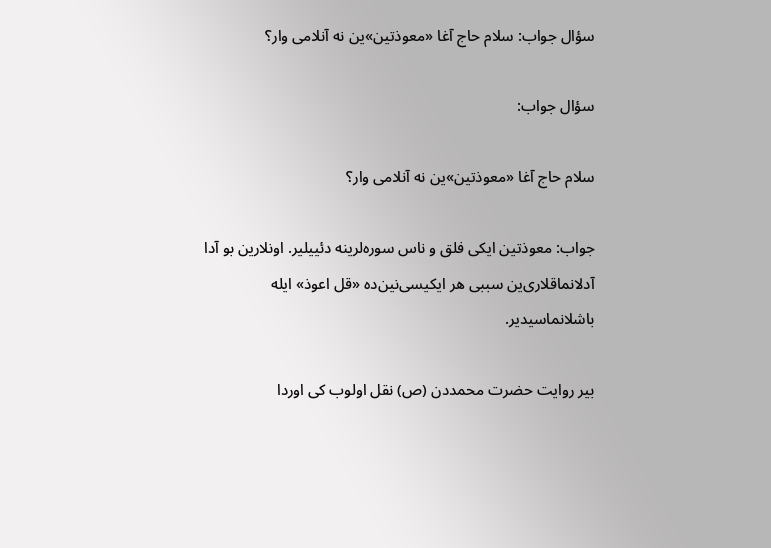سؤال جواب: سلام حاج آغا «معوذتین»ین نه آنلامی وار؟

سؤال جواب:

سلام حاج آغا «معوذتین»ین نه آنلامی وار؟

جواب: معوذتین ایكی فلق و ناس سوره‌لرینه دئییلیر. اونلارین بو آدا آدلانماقلاری‌ین سببی هر ایكیسی‌نین‌ده «قل اعوذ» ایله باشلانماسیدیر.

بیر روایت حضرت محمددن (ص) نقل اولوب كی اوردا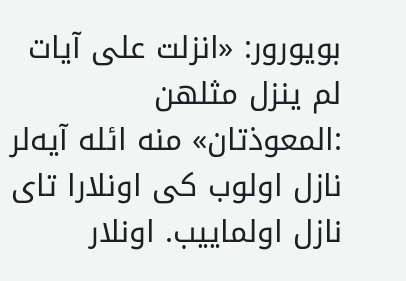بویورور: «انزلت علی آیات  لم ینزل مثلهن :المعوذتان» منه ائله آیه‌لر نازل اولوب كی اونلارا تای نازل اولماییب. اونلار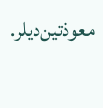معوذتین‌دیلر.